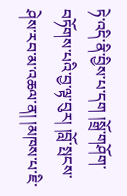ཏེ་འདི་ནི་བྱིས་པ་དག །སྒྲོ་གཤོག་བཏོགས་པའི་བྱ་ལྟ་བུར། །བློ་སྤངས་ཤེས་རབ་མ་འཆལ་ན། །མཁས་པ་ཇི་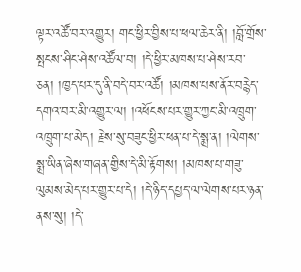ལྟར་འཚོ་བར་འགྱུར། གང་ཕྱིར་བྱིས་པ་ཕལ་ཆེར་ནི། །བློ་གྲོས་སྤངས་ཤིང་ཤེས་འཚོལ་བ། །དེ་ཕྱིར་མཁས་པ་ཤེས་རབ་ཅན། །ཁྱད་པར་དུ་ནི་བདེ་བར་འཚོ། །མཁས་པས་ནོར་བརྙེད་དགའ་བར་མི་འགྱུར་ལ། །འཕོངས་པར་གྱུར་ཀྱང་མི་འཁྲུག་འཁྲུག་པ་མེད། རྗེས་སུ་བཟུང་ཕྱིར་ཕན་པ་དེ་སྨྲ་ན། །ལེགས་སྨྲ་ཡིན་ཞེས་གཞན་གྱིས་དེ་མི་རྟོགས། །མཁས་པ་གཟུ་ལུམས་མེད་པར་གྱུར་པ་དེ། །དེ་ཉིད་དཔྱད་ལ་ལེགས་པར་ཉན་ནས་སུ། །དེ་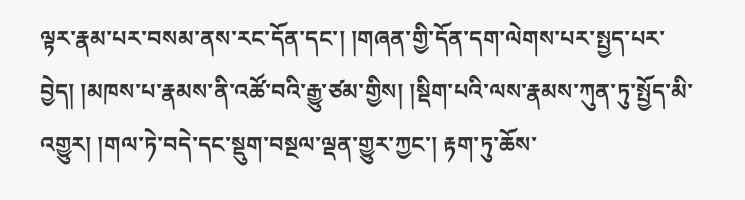ལྟར་རྣམ་པར་བསམ་ནས་རང་དོན་དང་། །གཞན་གྱི་དོན་དག་ལེགས་པར་སྤྱད་པར་བྱེད། །མཁས་པ་རྣམས་ནི་འཚོ་བའི་རྒྱུ་ཙམ་གྱིས། །སྡིག་པའི་ལས་རྣམས་ཀུན་ཏུ་སྤྱོད་མི་འགྱུར། །གལ་ཏེ་བདེ་དང་སྡུག་བསྔལ་ལྡན་གྱུར་ཀྱང་། རྟག་ཏུ་ཆོས་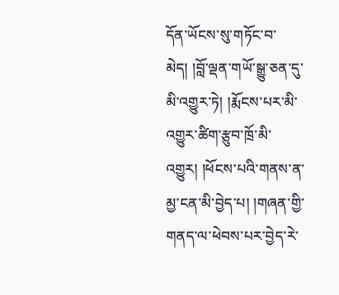དོན་ཡོངས་སུ་གཏོང་བ་མེད། །བློ་ལྡན་གཡོ་སྒྱུ་ཅན་དུ་མི་འགྱུར་ཏེ། །རྨོངས་པར་མི་འགྱུར་ཚིག་རྩུབ་ཁྲོ་མི་འགྱུར། །ཕོངས་པའི་གནས་ན་མྱ་ངན་མི་བྱེད་པ། །གཞན་གྱི་གནད་ལ་ཕེབས་པར་བྱེད་རེ་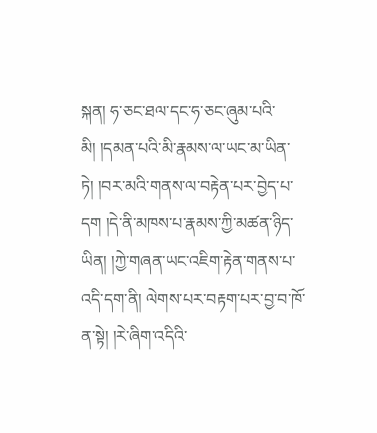སྐན། ཧ་ཅང་ཐལ་དང་ཧ་ཅང་ཞུམ་པའི་མི། །དམན་པའི་མི་རྣམས་ལ་ཡང་མ་ཡིན་ཏེ། །བར་མའི་གནས་ལ་བརྟེན་པར་བྱེད་པ་དག །དེ་ནི་མཁས་པ་རྣམས་ཀྱི་མཚན་ཉིད་ཡིན། །ཀྱེ་གཞན་ཡང་འཇིག་རྟེན་གནས་པ་འདི་དག་ནི། ལེགས་པར་བརྟག་པར་བྱ་བ་ཁོ་ན་སྟེ། །རེ་ཞིག་འདིའི་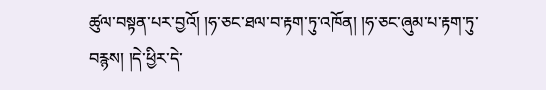ཚུལ་བསྟན་པར་བྱའོ། །ཧ་ཅང་ཐལ་བ་རྟག་ཏུ་འཁོན། །ཧ་ཅང་ཞུམ་པ་རྟག་ཏུ་བརྙས། །དེ་ཕྱིར་དེ་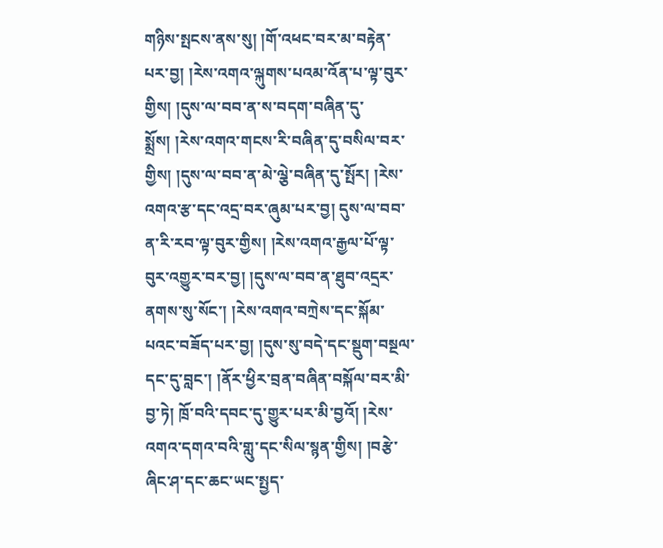གཉིས་སྤངས་ནས་སུ། །གོ་འཕང་བར་མ་བརྟེན་པར་བྱ། །རེས་འགའ་ལྐུགས་པའམ་འོན་པ་ལྟ་བུར་གྱིས། །དུས་ལ་བབ་ན་ས་བདག་བཞིན་དུ་སྨྲོས། །རེས་འགའ་གངས་རི་བཞིན་དུ་བསིལ་བར་གྱིས། །དུས་ལ་བབ་ན་མེ་ལྕེ་བཞིན་དུ་སྤོར། །རེས་འགའ་རྩ་དང་འདྲ་བར་ཞུམ་པར་བྱ། དུས་ལ་བབ་ན་རི་རབ་ལྟ་བུར་གྱིས། །རེས་འགའ་རྒྱལ་པོ་ལྟ་བུར་འགྱུར་བར་བྱ། །དུས་ལ་བབ་ན་ཐུབ་འདྲར་ནགས་སུ་སོང་། །རེས་འགའ་བཀྲེས་དང་སྐོམ་པའང་བཟོད་པར་བྱ། །དུས་སུ་བདེ་དང་སྡུག་བསྔལ་དང་དུ་བླང་། །ནོར་ཕྱིར་བྲན་བཞིན་བསྐོལ་བར་མི་བྱ་ཏེ། ཁྲོ་བའི་དབང་དུ་གྱུར་པར་མི་བྱའོ། །རེས་འགའ་དགའ་བའི་གླུ་དང་སིལ་སྙན་གྱིས། །བརྩེ་ཞིང་ཤ་དང་ཆང་ཡང་སྤྱད་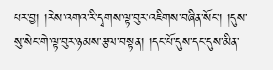པར་བྱ། །རེས་འགའ་རི་དྭགས་ལྟ་བུར་འཇིགས་བཞིན་སོང་། །དུས་སུ་སེང་གེ་ལྟ་བུར་ཉམས་རྩལ་བསྟན། །དང་པོ་དུས་དང་དུས་མིན་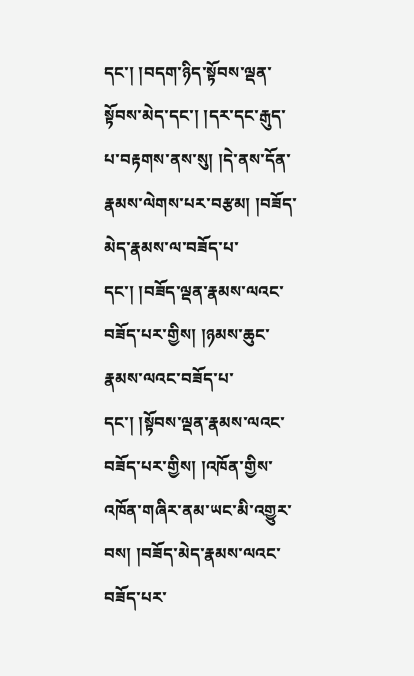དང་། །བདག་ཉིད་སྟོབས་ལྡན་སྟོབས་མེད་དང་། །དར་དང་རྒུད་པ་བརྟགས་ནས་སུ། །དེ་ནས་དོན་རྣམས་ལེགས་པར་བརྩམ། །བཟོད་མེད་རྣམས་ལ་བཟོད་པ་དང་། །བཟོད་ལྡན་རྣམས་ལའང་བཟོད་པར་གྱིས། །ཉམས་ཆུང་རྣམས་ལའང་བཟོད་པ་དང་། །སྟོབས་ལྡན་རྣམས་ལའང་བཟོད་པར་གྱིས། །འཁོན་གྱིས་འཁོན་གཞིར་ནམ་ཡང་མི་འགྱུར་བས། །བཟོད་མེད་རྣམས་ལའང་བཟོད་པར་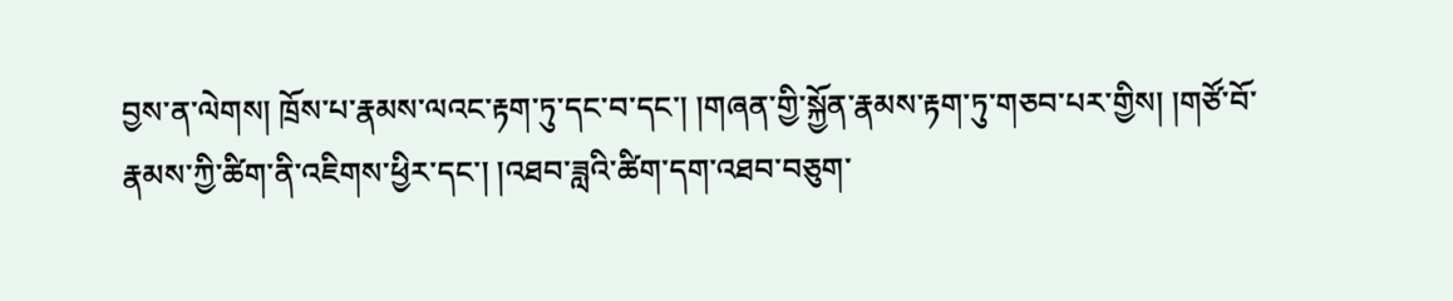བྱས་ན་ལེགས། ཁྲོས་པ་རྣམས་ལའང་རྟག་ཏུ་དང་བ་དང་། །གཞན་གྱི་སྐྱོན་རྣམས་རྟག་ཏུ་གཅབ་པར་གྱིས། །གཙོ་བོ་རྣམས་ཀྱི་ཚིག་ནི་འཇིགས་ཕྱིར་དང་། །འཐབ་ཟླའི་ཚིག་དག་འཐབ་བཅུག་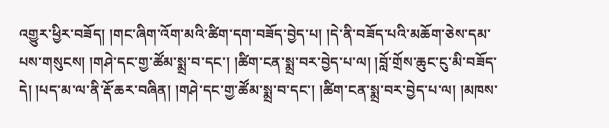འགྱུར་ཕྱིར་བཟོད། །གང་ཞིག་འོག་མའི་ཚིག་དག་བཟོད་བྱེད་པ། །དེ་ནི་བཟོད་པའི་མཆོག་ཅེས་དམ་པས་གསུངས། །གཤེ་དང་གྱ་ཚོམ་སྨྲ་བ་དང་། །ཚིག་ངན་སྨྲ་བར་བྱེད་པ་ལ། །བློ་གྲོས་ཆུང་ངུ་མི་བཟོད་དེ། །པད་མ་ལ་ནི་རྡོ་ཆར་བཞིན། །གཤེ་དང་གྱ་ཚོམ་སྨྲ་བ་དང་། །ཚིག་ངན་སྨྲ་བར་བྱེད་པ་ལ། །མཁས་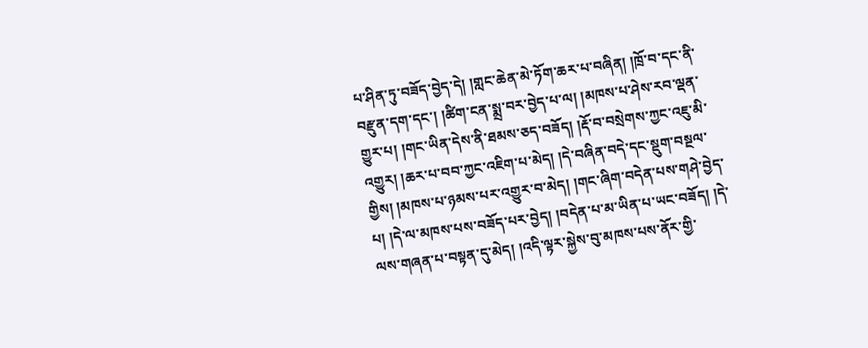པ་ཤིན་ཏུ་བཟོད་བྱེད་དེ། །གླང་ཆེན་མེ་ཏོག་ཆར་པ་བཞིན། །ཁྲོ་བ་དང་ནི་བརྫུན་དག་དང་། །ཚིག་ངན་སྨྲ་བར་བྱེད་པ་ལ། །མཁས་པ་ཤེས་རབ་ལྡན་གྱུར་པ། །གང་ཡིན་དེས་ནི་ཐམས་ཅད་བཟོད། །རྡོ་བ་བསྲེགས་ཀྱང་འཇུ་མི་འགྱུར། །ཆར་པ་བབ་ཀྱང་འཇིག་པ་མེད། །དེ་བཞིན་བདེ་དང་སྡུག་བསྔལ་གྱིས། །མཁས་པ་ཉམས་པར་འགྱུར་བ་མེད། །གང་ཞིག་བདེན་པས་གཤེ་བྱེད་པ། །དེ་ལ་མཁས་པས་བཟོད་པར་བྱེད། །བདེན་པ་མ་ཡིན་པ་ཡང་བཟོད། །དེ་ལས་གཞན་པ་བསྟན་དུ་མེད། །འདི་ལྟར་སྐྱེས་བུ་མཁས་པས་ནོར་གྱི་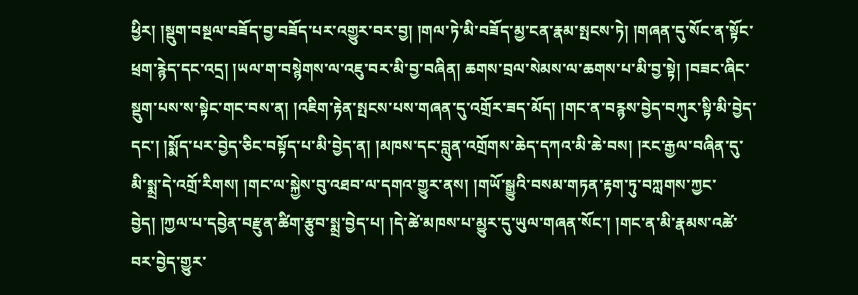ཕྱིར། །སྡུག་བསྔལ་བཟོད་བྱ་བཟོད་པར་འགྱུར་བར་བྱ། །གལ་ཏེ་མི་བཟོད་མྱ་ངན་རྣམ་སྤངས་ཏེ། །གཞན་དུ་སོང་ན་སྟོང་ཕྲག་རྙེད་དང་འདྲ། །ཡལ་ག་བསྙེགས་ལ་འཇུ་བར་མི་བྱ་བཞིན། ཆགས་བྲལ་སེམས་ལ་ཆགས་པ་མི་བྱ་སྟེ། །བཟང་ཞིང་སྡུག་པས་ས་སྟེང་གང་བས་ན། །འཇིག་རྟེན་སྤངས་པས་གཞན་དུ་འགྲོར་ཟད་མོད། །གང་ན་བརྙས་བྱེད་བཀུར་སྟི་མི་བྱེད་དང་། །སྨོད་པར་བྱེད་ཅིང་བསྟོད་པ་མི་བྱེད་ན། །མཁས་དང་བླུན་འགྲོགས་ཆེད་དཀའ་མི་ཆེ་བས། །རང་རྒྱལ་བཞིན་དུ་མི་སྨྲ་དེ་འགྲོ་རིགས། །གང་ལ་སྐྱེས་བུ་འཐབ་ལ་དགའ་གྱུར་ནས། །གཡོ་སྒྱུའི་བསམ་གཏན་རྟག་ཏུ་བཀླགས་ཀྱང་བྱེད། །ཀྱལ་པ་དབྱེན་བརྫུན་ཚིག་རྩུབ་སྨྲ་བྱེད་པ། །དེ་ཚེ་མཁས་པ་མྱུར་དུ་ཡུལ་གཞན་སོང་། །གང་ན་མི་རྣམས་འཚེ་བར་བྱེད་གྱུར་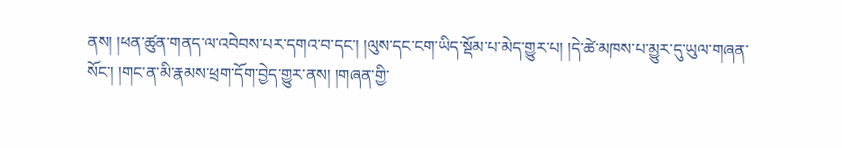ནས། །ཕན་ཚུན་གནད་ལ་འབེབས་པར་དགའ་བ་དང་། །ལུས་དང་ངག་ཡིད་སྡོམ་པ་མེད་གྱུར་པ། །དེ་ཚེ་མཁས་པ་མྱུར་དུ་ཡུལ་གཞན་སོང་། །གང་ན་མི་རྣམས་ཕྲག་དོག་བྱེད་གྱུར་ནས། །གཞན་གྱི་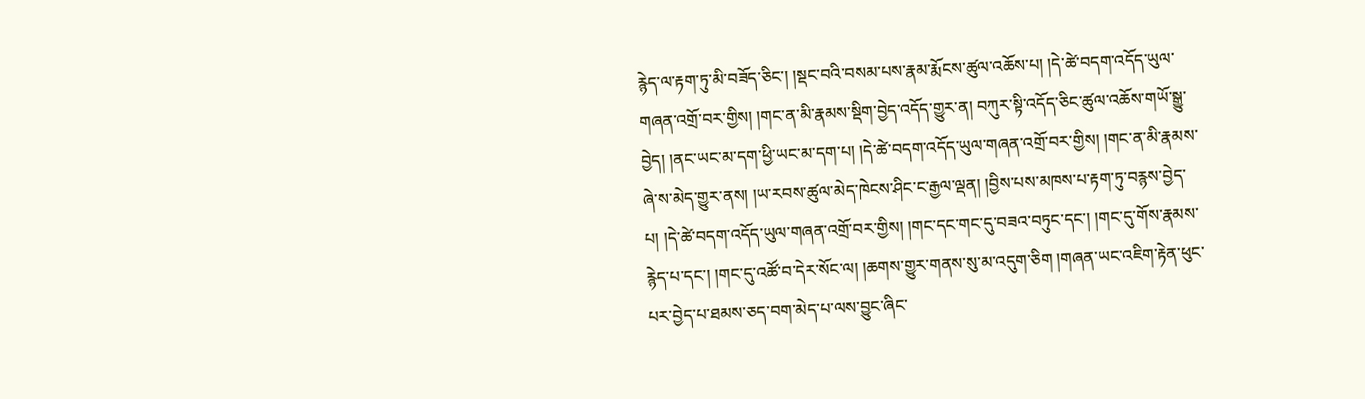རྙེད་ལ་རྟག་ཏུ་མི་བཟོད་ཅིང་། །སྡང་བའི་བསམ་པས་རྣམ་རྨོངས་ཚུལ་འཆོས་པ། །དེ་ཚེ་བདག་འདོད་ཡུལ་གཞན་འགྲོ་བར་གྱིས། །གང་ན་མི་རྣམས་སྡིག་བྱེད་འདོད་གྱུར་ན། བཀུར་སྟི་འདོད་ཅིང་ཚུལ་འཆོས་གཡོ་སྒྱུ་བྱེད། །ནང་ཡང་མ་དག་ཕྱི་ཡང་མ་དག་པ། །དེ་ཚེ་བདག་འདོད་ཡུལ་གཞན་འགྲོ་བར་གྱིས། །གང་ན་མི་རྣམས་ཞེ་ས་མེད་གྱུར་ནས། །ཡ་རབས་ཚུལ་མེད་ཁེངས་ཤིང་ང་རྒྱལ་ལྡན། །བྱིས་པས་མཁས་པ་རྟག་ཏུ་བརྙས་བྱེད་པ། །དེ་ཚེ་བདག་འདོད་ཡུལ་གཞན་འགྲོ་བར་གྱིས། །གང་དང་གང་དུ་བཟའ་བཏུང་དང་། །གང་དུ་གོས་རྣམས་རྙེད་པ་དང་། །གང་དུ་འཚོ་བ་དེར་སོང་ལ། །ཆགས་གྱུར་གནས་སུ་མ་འདུག་ཅིག །གཞན་ཡང་འཇིག་རྟེན་ཕུང་པར་བྱེད་པ་ཐམས་ཅད་བག་མེད་པ་ལས་བྱུང་ཞིང་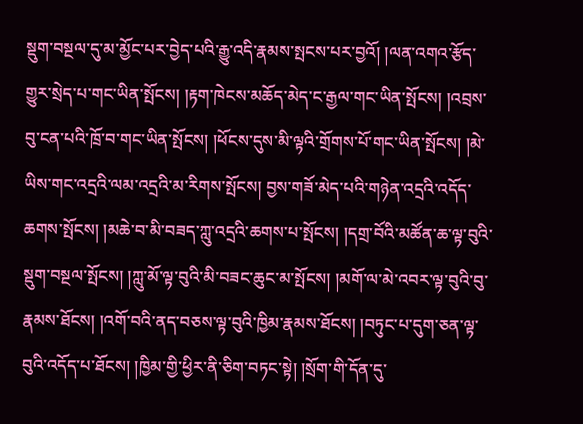སྡུག་བསྔལ་དུ་མ་མྱོང་པར་བྱེད་པའི་རྒྱུ་འདི་རྣམས་སྤངས་པར་བྱའོ། །ལན་འགའ་རྩོད་གྱུར་སྲེད་པ་གང་ཡིན་སྤོངས། །རྟག་ཁེངས་མཆོད་མེད་ང་རྒྱལ་གང་ཡིན་སྤོངས། །འབྲས་བུ་ངན་པའི་ཁྲོ་བ་གང་ཡིན་སྤོངས། །ཕོངས་དུས་མི་ལྟའི་གྲོགས་པོ་གང་ཡིན་སྤོངས། །མེ་ཡིས་གང་འདྲའི་ལམ་འདྲའི་མ་རིགས་སྤོངས། བྱས་གཟོ་མེད་པའི་གཉེན་འདྲའི་འདོད་ཆགས་སྤོངས། །མཆེ་བ་མི་བཟད་ཀླུ་འདྲའི་ཆགས་པ་སྤོངས། །དགྲ་བོའི་མཚོན་ཆ་ལྟ་བུའི་སྡུག་བསྔལ་སྤོངས། །ཀླུ་མོ་ལྟ་བུའི་མི་བཟང་ཆུང་མ་སྤོངས། །མགོ་ལ་མེ་འབར་ལྟ་བུའི་བུ་རྣམས་ཐོངས། །འགོ་བའི་ནད་བཅས་ལྟ་བུའི་ཁྱིམ་རྣམས་ཐོངས། །བཏུང་པ་དུག་ཅན་ལྟ་བུའི་འདོད་པ་ཐོངས། །ཁྱིམ་གྱི་ཕྱིར་ནི་ཅིག་བཏང་སྟེ། །སྲོག་གི་དོན་དུ་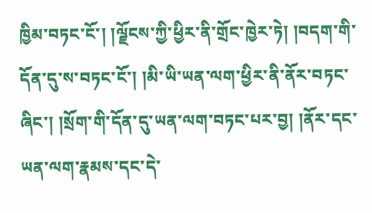ཁྱིམ་བཏང་ངོ་། །ལྗོངས་ཀྱི་ཕྱིར་ནི་གྲོང་ཁྱེར་ཏེ། །བདག་གི་དོན་དུ་ས་བཏང་ངོ་། །མི་ཡི་ཡན་ལག་ཕྱིར་ནི་ནོར་བཏང་ཞིང་། །སྲོག་གི་དོན་དུ་ཡན་ལག་བཏང་པར་བྱ། །ནོར་དང་ཡན་ལག་རྣམས་དང་དེ་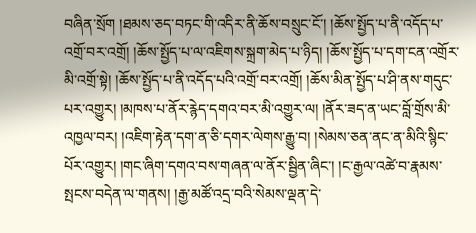བཞིན་སྲོག །ཐམས་ཅད་བཏང་གི་འདིར་ནི་ཆོས་བསྲུང་ངོ་། །ཆོས་སྤྱོད་པ་ནི་འདོད་པ་འགྲོ་བར་འགྲོ། །ཆོས་སྤྱོད་པ་ལ་འཇིགས་སྐྲག་མེད་པ་ཉིད། །ཆོས་སྤྱོད་པ་དག་ངན་འགྲོར་མི་འགྲོ་སྟེ། །ཆོས་སྤྱོད་པ་ནི་འདོད་པའི་འགྲོ་བར་འགྲོ། །ཆོས་མིན་སྤྱོད་པ་ཤི་ནས་གདུང་པར་འགྱུར། །མཁས་པ་ནོར་རྙེད་དགའ་བར་མི་འགྱུར་ལ། །ནོར་ཟད་ན་ཡང་བློ་གྲོས་མི་འཁྱལ་བར། །འཇིག་རྟེན་དག་ན་ཅི་དགར་ལེགས་རྒྱུ་བ། །སེམས་ཅན་ནང་ན་མིའི་སྙིང་པོར་འགྱུར། །གང་ཞིག་དགའ་བས་གཞན་ལ་ནོར་སྦྱིན་ཞིང་། །ང་རྒྱལ་འཚེ་བ་རྣམས་སྤངས་བདེན་ལ་གནས། །རྒྱ་མཚོ་འདྲ་བའི་སེམས་ལྡན་དེ་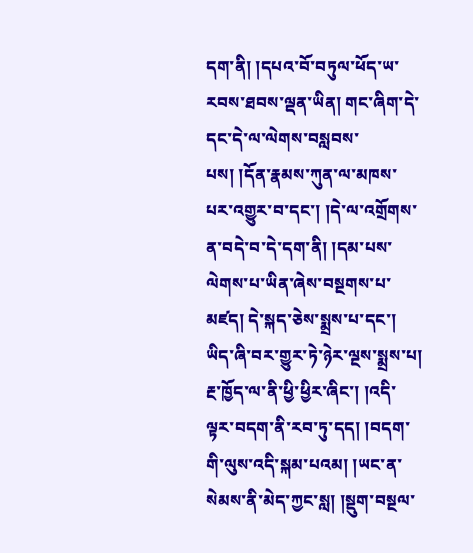དག་ནི། །དཔའ་བོ་བཏུལ་ཕོད་ཡ་རབས་ཐབས་ལྡན་ཡིན། གང་ཞིག་དེ་དང་དེ་ལ་ལེགས་བསླབས་པས། །དོན་རྣམས་ཀུན་ལ་མཁས་པར་འགྱུར་བ་དང་། །དེ་ལ་འགྲོགས་ན་བདེ་བ་དེ་དག་ནི། །དམ་པས་ལེགས་པ་ཡིན་ཞེས་བསྔགས་པ་མཛད། དེ་སྐད་ཅེས་སྨྲས་པ་དང་། ཡིད་ཞི་བར་གྱུར་ཏེ་ཉེར་ལྔས་སྨྲས་པ། རྔ་ཁྱོད་ལ་ནི་ཕྱི་ཕྱིར་ཞིང་། །འདི་ལྟར་བདག་ནི་རབ་ཏུ་དད། །བདག་གི་ལུས་འདི་སྐམ་པའམ། །ཡང་ན་སེམས་ནི་མེད་ཀྱང་སླ། །སྡུག་བསྔལ་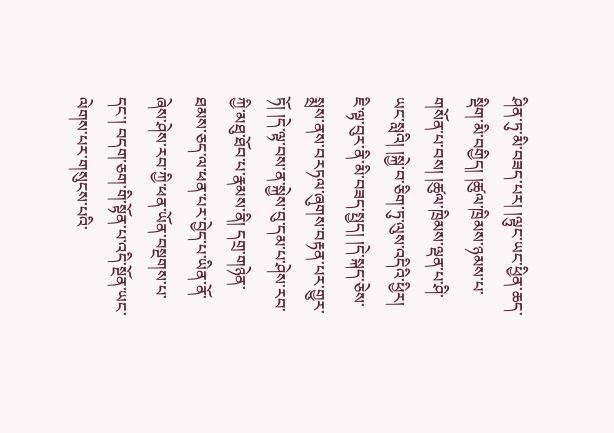ཤིན་ཏུ་མི་བཟད་པར། །ལྟུང་ཡང་ཕྱིན་ཆད་སྡིག་མི་བགྱིད། །ཚུལ་ཁྲིམས་ཉམས་པ་གསོན་པ་བས། །ཚུལ་ཁྲིམས་ལྡན་པ་ཤི་ཡང་སླའི། །སྐྱེ་བ་ཅིག་ཏུ་ལུས་འདིའི་ཕྱིར། ཇི་ལྟ་བུར་ནི་མི་བཟད་སྤྱད། །དེ་སྐད་ཅེས་སྨྲས་ནས་བརཏལ་ཞུགས་བརྟན་པར་གྱུར་ཏོ། །དེ་ལྟ་བས་ན་སྐྱེས་བུ་དམ་པ་ཤེས་རབ་ཀྱི་མཐུ་ཐོབ་པ་རྣམས་ནི། དགྲ་གཉེན་ཐམས་ཅད་ལ་ཕན་པར་བྱེད་པ་ཡིན་ནོ་ཞེས་ཤེས་རབ་ཀྱི་ཕན་ཡོན་བསྔགས་པ་དང་། བདག་ཅག་གི་སྟོན་པ་འདི་སྔོན་ཡང་ལེགས་པར་གསུངས་པའི་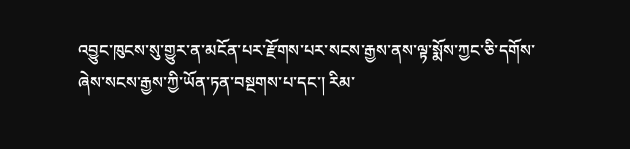འབྱུང་ཁུངས་སུ་གྱུར་ན་མངོན་པར་རྫོགས་པར་སངས་རྒྱས་ནས་ལྟ་སྨོས་ཀྱང་ཅི་དགོས་ཞེས་སངས་རྒྱས་ཀྱི་ཡོན་ཏན་བསྔགས་པ་དང་། རིམ་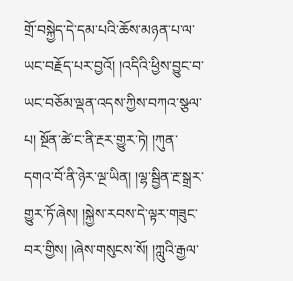གྲོ་བསྐྱེད་དེ་དམ་པའི་ཆོས་མཉན་པ་ལ་ཡང་བརྗོད་པར་བྱའོ། །འདིའི་ཕྱིས་བྱུང་བ་ཡང་བཅོམ་ལྡན་འདས་ཀྱིས་བཀའ་སྩལ་པ། སྔོན་ཚེ་ང་ནི་རྔར་གྱུར་ཏེ། །ཀུན་དགའ་བོ་ནི་ཉེར་ལྔ་ཡིན། །ལྷ་སྦྱིན་རྔ་སྒྲར་གྱུར་ཏོ་ཞེས། །སྐྱེས་རབས་དེ་ལྟར་གཟུང་བར་གྱིས། །ཞེས་གསུངས་སོ། །ཀླུའི་རྒྱལ་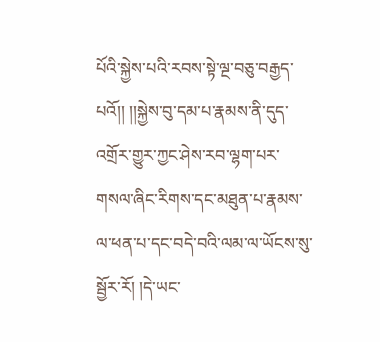པོའི་སྐྱེས་པའི་རབས་སྟེ་ལྔ་བཅུ་བརྒྱད་པའོ།། །།སྐྱེས་བུ་དམ་པ་རྣམས་ནི་དུད་འགྲོར་གྱུར་ཀྱང་ཤེས་རབ་ལྷག་པར་གསལ་ཞིང་རིགས་དང་མཐུན་པ་རྣམས་ལ་ཕན་པ་དང་བདེ་བའི་ལམ་ལ་ཡོངས་སུ་སྦྱོར་རོ། །དེ་ཡང་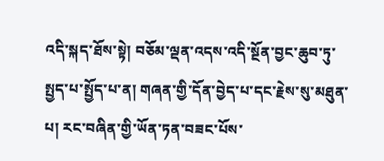འདི་སྐད་ཐོས་སྟེ། བཅོམ་ལྡན་འདས་འདི་སྔོན་བྱང་ཆུབ་ཏུ་སྤྱད་པ་སྤྱོད་པ་ན། གཞན་གྱི་དོན་བྱེད་པ་དང་རྗེས་སུ་མཐུན་པ། རང་བཞིན་གྱི་ཡོན་ཏན་བཟང་པོས་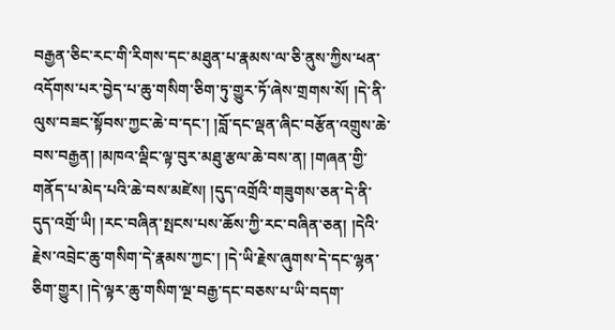བརྒྱན་ཅིང་རང་གི་རིགས་དང་མཐུན་པ་རྣམས་ལ་ཅི་ནུས་ཀྱིས་ཕན་འདོགས་པར་བྱེད་པ་ཆུ་གསིག་ཅིག་ཏུ་གྱུར་ཏོ་ཞེས་གྲགས་སོ། །དེ་ནི་ལུས་བཟང་སྟོབས་ཀྱང་ཆེ་བ་དང་། །བློ་དང་ལྡན་ཞིང་བརྩོན་འགྲུས་ཆེ་བས་བརྒྱན། །མཁའ་ལྡིང་ལྟ་བུར་མཐུ་རྩལ་ཆེ་བས་ན། །གཞན་གྱི་གནོད་པ་མེད་པའི་ཆེ་བས་མཛེས། །དུད་འགྲོའི་གཟུགས་ཅན་དེ་ནི་དུད་འགྲོ་ཡི། །རང་བཞིན་སྤངས་པས་ཆོས་ཀྱི་རང་བཞིན་ཅན། །དེའི་རྗེས་འབྲེང་ཆུ་གསིག་དེ་རྣམས་ཀྱང་། །དེ་ཡི་རྗེས་ཞུགས་དེ་དང་ལྷན་ཅིག་གྱུར། །དེ་ལྟར་ཆུ་གསིག་ལྔ་བརྒྱ་དང་བཅས་པ་ཡི་བདག་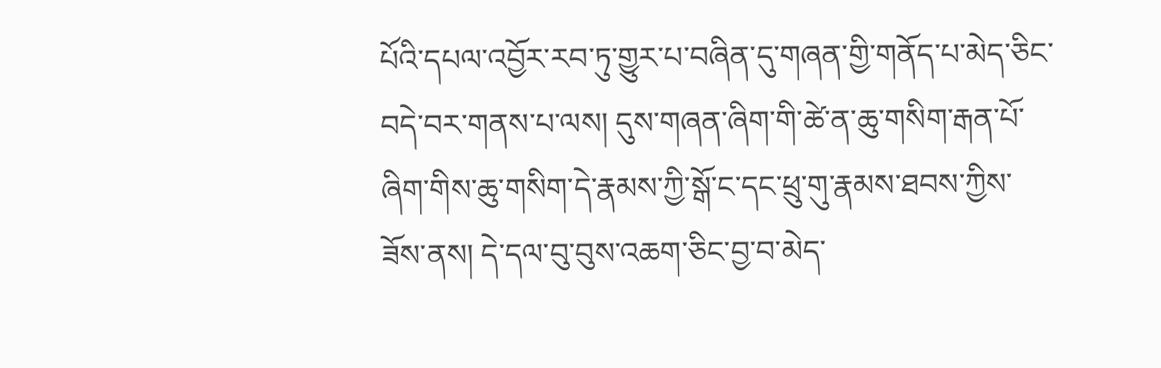པོའི་དཔལ་འབྱོར་རབ་ཏུ་གྱུར་པ་བཞིན་དུ་གཞན་གྱི་གནོད་པ་མེད་ཅིང་བདེ་བར་གནས་པ་ལས། དུས་གཞན་ཞིག་གི་ཚེ་ན་ཆུ་གསིག་རྒན་པོ་ཞིག་གིས་ཆུ་གསིག་དེ་རྣམས་ཀྱི་སྒོ་ང་དང་ཕྲུ་གུ་རྣམས་ཐབས་ཀྱིས་ཟོས་ནས། དེ་དལ་བུ་བུས་འཆག་ཅིང་བྱ་བ་མེད་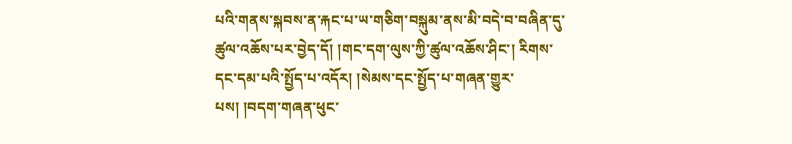པའི་གནས་སྐབས་ན་རྐང་པ་ཡ་གཅིག་བསྐུམ་ནས་མི་བདེ་བ་བཞིན་དུ་ཚུལ་འཆོས་པར་བྱེད་དོ། །གང་དག་ལུས་ཀྱི་ཚུལ་འཆོས་ཤིང་། རིགས་དང་དམ་པའི་སྤྱོད་པ་འདོར། །སེམས་དང་སྤྱོད་པ་གཞན་གྱུར་པས། །བདག་གཞན་ཕུང་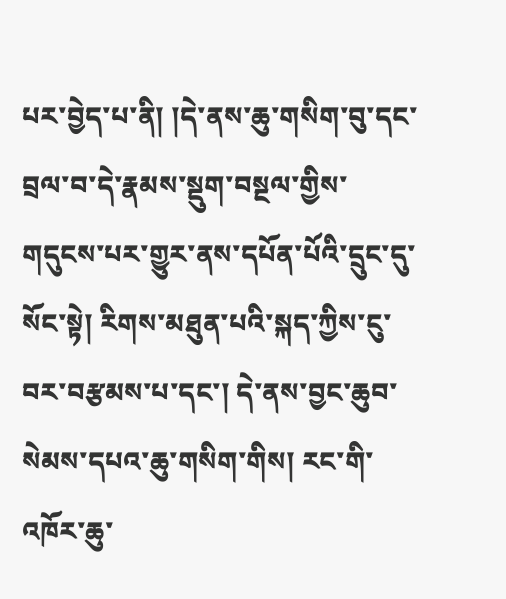པར་བྱེད་པ་ནི། །དེ་ནས་ཆུ་གསིག་བུ་དང་བྲལ་བ་དེ་རྣམས་སྡུག་བསྔལ་གྱིས་གདུངས་པར་གྱུར་ནས་དཔོན་པོའི་དྲུང་དུ་སོང་སྟེ། རིགས་མཐུན་པའི་སྐད་ཀྱིས་ངུ་བར་བརྩམས་པ་དང་། དེ་ནས་བྱང་ཆུབ་སེམས་དཔའ་ཆུ་གསིག་གིས། རང་གི་འཁོར་ཆུ་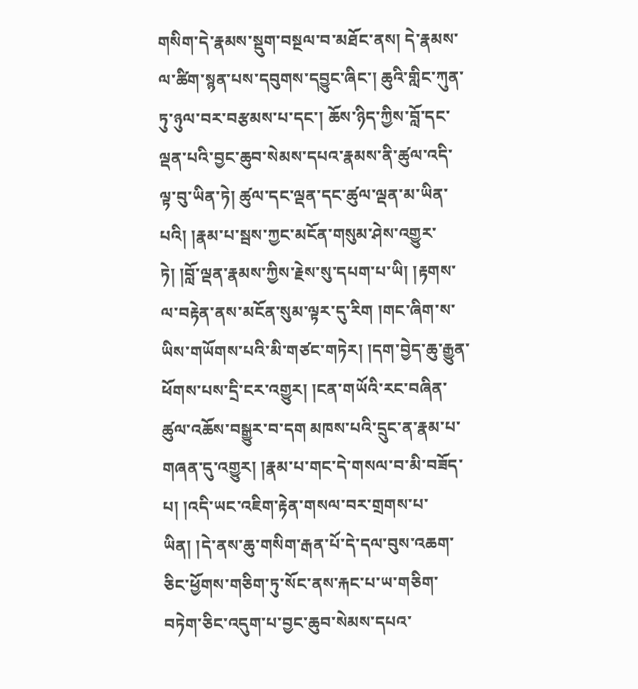གསིག་དེ་རྣམས་སྡུག་བསྔལ་བ་མཐོང་ནས། དེ་རྣམས་ལ་ཚིག་སྙན་པས་དབུགས་དབྱུང་ཞིང་། ཆུའི་གླིང་ཀུན་ཏུ་ཉུལ་བར་བརྩམས་པ་དང་། ཆོས་ཉིད་ཀྱིས་བློ་དང་ལྡན་པའི་བྱང་ཆུབ་སེམས་དཔའ་རྣམས་ནི་ཚུལ་འདི་ལྟ་བུ་ཡིན་ཏེ། ཚུལ་དང་ལྡན་དང་ཚུལ་ལྡན་མ་ཡིན་པའི། །རྣམ་པ་སྦས་ཀྱང་མངོན་གསུམ་ཤེས་འགྱུར་ཏེ། །བློ་ལྡན་རྣམས་ཀྱིས་རྗེས་སུ་དཔག་པ་ཡི། །རྟགས་ལ་བརྟེན་ནས་མངོན་སུམ་ལྟར་དུ་རིག །གང་ཞིག་ས་ཡིས་གཡོགས་པའི་མི་གཙང་གཏེར། །དག་བྱེད་ཆུ་རྒྱུན་ཕོགས་པས་དྲི་ངར་འགྱུར། །ངན་གཡོའི་རང་བཞིན་ཚུལ་འཆོས་བསྒྱུར་བ་དག མཁས་པའི་དྲུང་ན་རྣམ་པ་གཞན་དུ་འགྱུར། །རྣམ་པ་གང་དེ་གསལ་བ་མི་བཟོད་པ། །འདི་ཡང་འཇིག་རྟེན་གསལ་བར་གྲགས་པ་ཡིན། །དེ་ནས་ཆུ་གསིག་རྒན་པོ་དེ་དལ་བུས་འཆག་ཅིང་ཕྱོགས་གཅིག་ཏུ་སོང་ནས་རྐང་པ་ཡ་གཅིག་བཏེག་ཅིང་འདུག་པ་བྱང་ཆུབ་སེམས་དཔའ་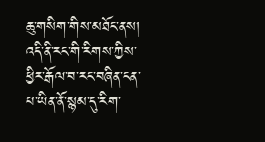ཆུ་གསིག་གིས་མཐོང་ནས། འདི་ནི་རང་གི་རིགས་ཀྱིས་ཕྱིར་རྒོལ་བ་རང་བཞིན་ངན་པ་ཡིན་ནོ་སྙམ་དུ་རིག་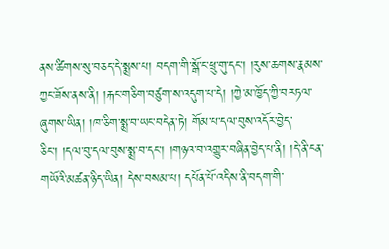ནས་ཚིགས་སུ་བཅད་དེ་སྨྲས་པ། བདག་གི་སྒོ་ང་ཕྲུ་གུ་དང་། །རུས་ཆགས་རྣམས་ཀྱང་ཟོས་ནས་ནི། །རྐང་གཅིག་བཙུག་ས་འདུག་པ་དེ། །ཀྱེ་མ་ཁྱོད་ཀྱི་བརཏལ་ཞུགས་ཡིན། །ཁ་ཅིག་སྨྲ་བ་ཡང་བདེན་ཏེ། གོམ་པ་དལ་བུས་འདོར་བྱེད་ཅིང་། །དལ་བུ་དལ་བུས་སྨྲ་བ་དང་། །གཉའ་བ་འགྱུར་བཞིན་བྱེད་པ་ནི། །དེ་ནི་ངན་གཡོའི་མཚན་ཉིད་ཡིན། དེས་བསམ་པ། དཔོན་པོ་འདིས་ནི་བདག་གི་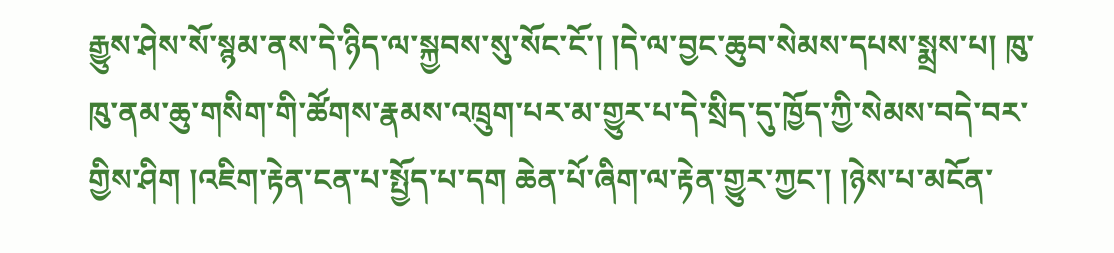རྒྱུས་ཤེས་སོ་སྙམ་ནས་དེ་ཉིད་ལ་སྐྱབས་སུ་སོང་ངོ་། །དེ་ལ་བྱང་ཆུབ་སེམས་དཔས་སྨྲས་པ། ཁུ་ཁུ་ནམ་ཆུ་གསིག་གི་ཚོགས་རྣམས་འཁྲུག་པར་མ་གྱུར་པ་དེ་སྲིད་དུ་ཁྱོད་ཀྱི་སེམས་བདེ་བར་གྱིས་ཤིག །འཇིག་རྟེན་ངན་པ་སྤྱོད་པ་དག ཆེན་པོ་ཞིག་ལ་རྟེན་གྱུར་ཀྱང་། །ཉེས་པ་མངོན་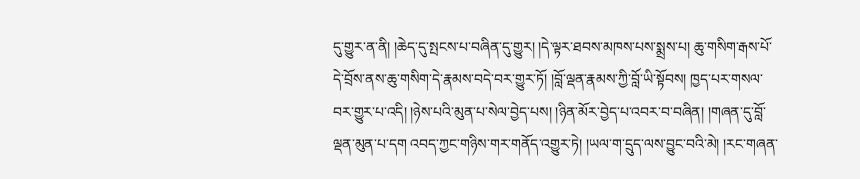དུ་གྱུར་ན་ནི། །ཆེད་དུ་སྤངས་པ་བཞིན་དུ་གྱུར། །དེ་ལྟར་ཐབས་མཁས་པས་སྨྲས་པ། ཆུ་གསིག་རྒས་པོ་དེ་བྲོས་ནས་ཆུ་གསིག་དེ་རྣམས་བདེ་བར་གྱུར་ཏོ། །བློ་ལྡན་རྣམས་ཀྱི་བློ་ཡི་སྟོབས། ཁྱད་པར་གསལ་བར་གྱུར་པ་འདི། །ཉེས་པའི་མུན་པ་སེལ་བྱེད་པས། །ཉིན་མོར་བྱེད་པ་འབར་བ་བཞིན། །གཞན་དུ་བློ་ལྡན་མུན་པ་དག འབད་ཀྱང་གཉིས་གར་གནོད་འགྱུར་ཏེ། །ཡལ་ག་དྲུད་ལས་བྱུང་བའི་མེ། །རང་གཞན་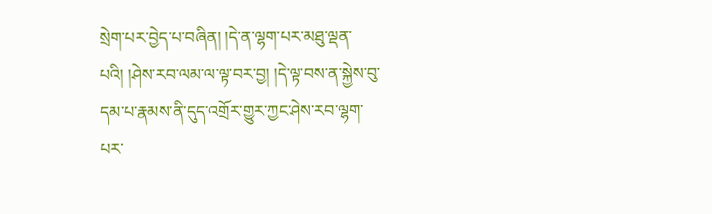སྲེག་པར་བྱེད་པ་བཞིན། །དེ་ན་ལྷག་པར་མཐུ་ལྡན་པའི། །ཤེས་རབ་ལམ་ལ་ལྟ་བར་བྱ། །དེ་ལྟ་བས་ན་སྐྱེས་བུ་དམ་པ་རྣམས་ནི་དུད་འགྲོར་གྱུར་ཀྱང་ཤེས་རབ་ལྷག་པར་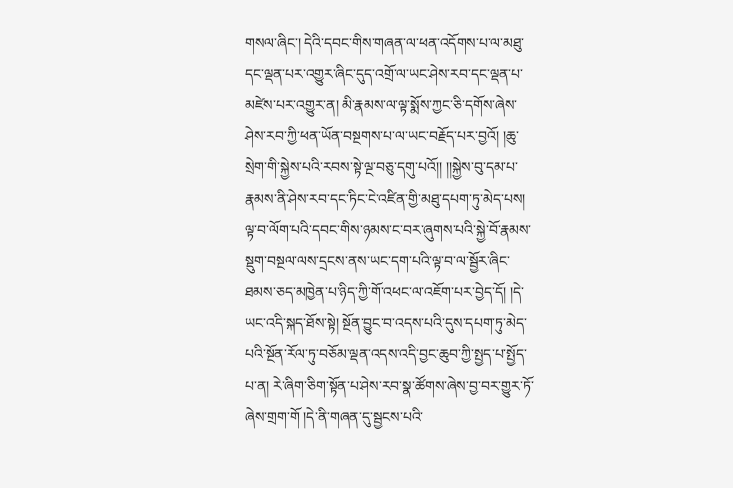གསལ་ཞིང་། དེའི་དབང་གིས་གཞན་ལ་ཕན་འདོགས་པ་ལ་མཐུ་དང་ལྡན་པར་འགྱུར་ཞིང་དུད་འགྲོ་ལ་ཡང་ཤེས་རབ་དང་ལྡན་པ་མཛེས་པར་འགྱུར་ན། མི་རྣམས་ལ་ལྟ་སྨོས་ཀྱང་ཅི་དགོས་ཞེས་ཤེས་རབ་ཀྱི་ཕན་ཡོན་བསྔགས་པ་ལ་ཡང་བརྗོད་པར་བྱའོ། །ཆུ་སྲེག་གི་སྐྱེས་པའི་རབས་སྟེ་ལྔ་བཅུ་དགུ་པའོ།། །།སྐྱེས་བུ་དམ་པ་རྣམས་ནི་ཤེས་རབ་དང་ཏིང་ངེ་འཛིན་གྱི་མཐུ་དཔག་ཏུ་མེད་པས། ལྟ་བ་ལོག་པའི་དབང་གིས་ཉམས་ང་བར་ཞུགས་པའི་སྐྱེ་བོ་རྣམས་སྡུག་བསྔལ་ལས་དྲངས་ནས་ཡང་དག་པའི་ལྟ་བ་ལ་སྦྱོར་ཞིང་ཐམས་ཅད་མཁྱེན་པ་ཉིད་ཀྱི་གོ་འཕང་ལ་འཇོག་པར་བྱེད་དོ། །དེ་ཡང་འདི་སྐད་ཐོས་སྟེ། སྔོན་བྱུང་བ་འདས་པའི་དུས་དཔག་ཏུ་མེད་པའི་སྔོན་རོལ་ཏུ་བཅོམ་ལྡན་འདས་འདི་བྱང་ཆུབ་ཀྱི་སྤྱད་པ་སྤྱོད་པ་ན། རེ་ཞིག་ཅིག་སྟོན་པ་ཤེས་རབ་སྣ་ཚོགས་ཞེས་བྱ་བར་གྱུར་ཏོ་ཞེས་གྲག་གོ །དེ་ནི་གཞན་དུ་སྦྱངས་པའི་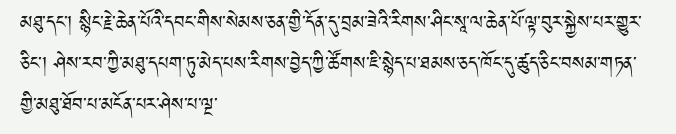མཐུ་དང་། སྙིང་རྗེ་ཆེན་པོའི་དབང་གིས་སེམས་ཅན་གྱི་དོན་དུ་བྲམ་ཟེའི་རིགས་ཤིང་སཱ་ལ་ཆེན་པོ་ལྟ་བུར་སྐྱེས་པར་གྱུར་ཅིང་། ཤེས་རབ་ཀྱི་མཐུ་དཔག་ཏུ་མེད་པས་རིགས་བྱེད་ཀྱི་ཚོགས་ཇི་སྙེད་པ་ཐམས་ཅད་ཁོང་དུ་ཚུད་ཅིང་བསམ་གཏན་གྱི་མཐུ་ཐོབ་པ་མངོན་པར་ཤེས་པ་ལྔ་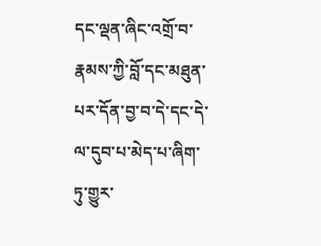དང་ལྡན་ཞིང་འགྲོ་བ་རྣམས་ཀྱི་བློ་དང་མཐུན་པར་དོན་བྱ་བ་དེ་དང་དེ་ལ་དུབ་པ་མེད་པ་ཞིག་ཏུ་གྱུར་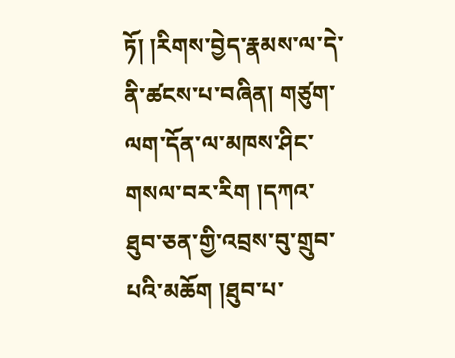ཏོ། །རིགས་བྱེད་རྣམས་ལ་དེ་ནི་ཚངས་པ་བཞིན། གཙུག་ལག་དོན་ལ་མཁས་ཤིང་གསལ་བར་རིག །དཀའ་ཐུབ་ཅན་གྱི་འབྲས་བུ་གྲུབ་པའི་མཆོག །ཐུབ་པ་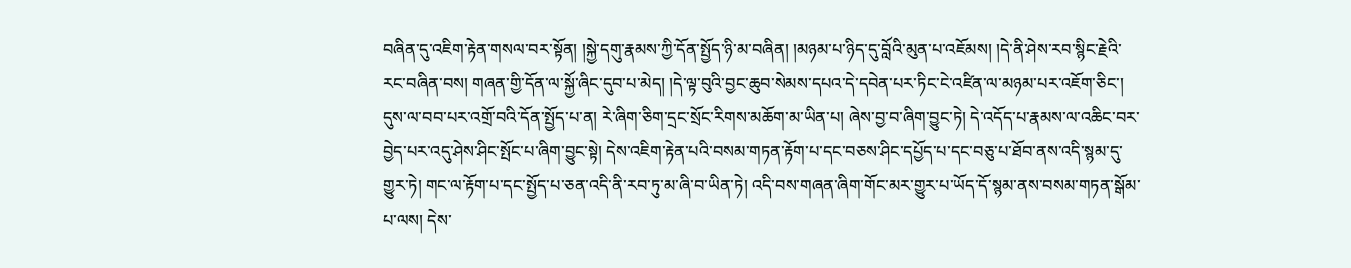བཞིན་དུ་འཇིག་རྟེན་གསལ་བར་སྟོན། །སྐྱེ་དགུ་རྣམས་ཀྱི་དོན་སྤྱོད་ཉི་མ་བཞིན། །མཉམ་པ་ཉིད་དུ་བློའི་མུན་པ་འཇོམས། །དེ་ནི་ཤེས་རབ་སྙིང་རྗེའི་རང་བཞིན་བས། གཞན་གྱི་དོན་ལ་སྐྱོ་ཞིང་དུབ་པ་མེད། །དེ་ལྟ་བུའི་བྱང་ཆུབ་སེམས་དཔའ་དེ་དབེན་པར་ཏིང་ངེ་འཛིན་ལ་མཉམ་པར་འཇོག་ཅིང་། དུས་ལ་བབ་པར་འགྲོ་བའི་དོན་སྤྱོད་པ་ན། རེ་ཞིག་ཅིག་དྲང་སྲོང་རིགས་མཆོག་མ་ཡིན་པ། ཞེས་བྱ་བ་ཞིག་བྱུང་ཏེ། དེ་འདོད་པ་རྣམས་ལ་འཆིང་བར་བྱེད་པར་འདུ་ཤེས་ཤིང་སྤོང་པ་ཞིག་བྱུང་སྟེ། དེས་འཇིག་རྟེན་པའི་བསམ་གཏན་རྟོག་པ་དང་བཅས་ཤིང་དཔྱོད་པ་དང་བཅུ་པ་ཐོབ་ནས་འདི་སྙམ་དུ་གྱུར་ཏེ། གང་ལ་རྟོག་པ་དང་སྤྱོད་པ་ཅན་འདི་ནི་རབ་ཏུ་མ་ཞི་བ་ཡིན་ཏེ། འདི་བས་གཞན་ཞིག་གོང་མར་གྱུར་པ་ཡོད་དོ་སྙམ་ནས་བསམ་གཏན་སྒོམ་པ་ལས། དེས་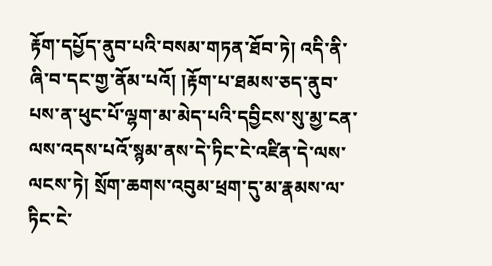རྟོག་དཔྱོད་ནུབ་པའི་བསམ་གཏན་ཐོབ་ཏེ། འདི་ནི་ཞི་བ་དང་གྱ་ནོམ་པའོ། །རྟོག་པ་ཐམས་ཅད་ནུབ་པས་ན་ཕུང་པོ་ལྷག་མ་མེད་པའི་དབྱིངས་སུ་མྱ་ངན་ལས་འདས་པའོ་སྙམ་ནས་དེ་ཏིང་ངེ་འཛིན་དེ་ལས་ལངས་ཏེ། སྲོག་ཆགས་འབུམ་ཕྲག་དུ་མ་རྣམས་ལ་ཏིང་ངེ་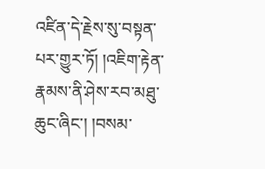འཛིན་དེ་རྗེས་སུ་བསྟན་པར་གྱུར་ཏོ། །འཇིག་རྟེན་རྣམས་ནི་ཤེས་རབ་མཐུ་ཆུང་ཞིང་། །བསམ་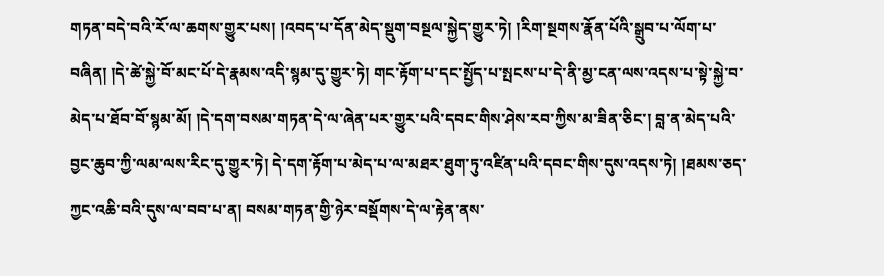གཏན་བདེ་བའི་རོ་ལ་ཆགས་གྱུར་པས། །འབད་པ་དོན་མེད་སྡུག་བསྔལ་སྐྱེད་གྱུར་ཏེ། །རིག་སྔགས་རྣོན་པོའི་སྒྲུབ་པ་ལོག་པ་བཞིན། །དེ་ཚེ་སྐྱེ་བོ་མང་པོ་དེ་རྣམས་འདི་སྙམ་དུ་གྱུར་ཏེ། གང་རྟོག་པ་དང་སྤྱོད་པ་སྤངས་པ་དེ་ནི་མྱ་ངན་ལས་འདས་པ་སྟེ་སྐྱེ་བ་མེད་པ་ཐོབ་བོ་སྙམ་མོ། །དེ་དག་བསམ་གཏན་དེ་ལ་ཞེན་པར་གྱུར་པའི་དབང་གིས་ཤེས་རབ་ཀྱིས་མ་ཟིན་ཅིང་། བླ་ན་མེད་པའི་བྱང་ཆུབ་ཀྱི་ལམ་ལས་རིང་དུ་གྱུར་ཏེ། དེ་དག་རྟོག་པ་མེད་པ་ལ་མཐར་ཐུག་ཏུ་འཛིན་པའི་དབང་གིས་དུས་འདས་ཏེ། །ཐམས་ཅད་ཀྱང་འཆི་བའི་དུས་ལ་བབ་པ་ན། བསམ་གཏན་གྱི་ཉེར་བསྡོགས་དེ་ལ་རྟེན་ནས་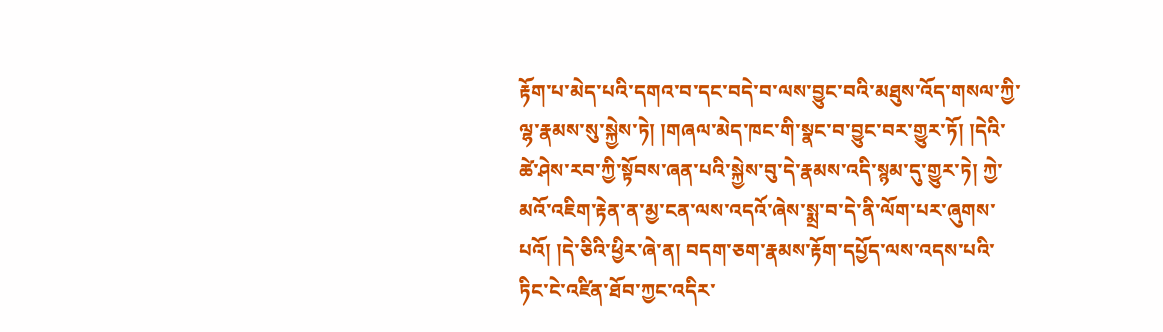རྟོག་པ་མེད་པའི་དགའ་བ་དང་བདེ་བ་ལས་བྱུང་བའི་མཐུས་འོད་གསལ་ཀྱི་ལྷ་རྣམས་སུ་སྐྱེས་ཏེ། །གཞལ་མེད་ཁང་གི་སྣང་བ་བྱུང་བར་གྱུར་ཏོ། །དེའི་ཚེ་ཤེས་རབ་ཀྱི་སྟོབས་ཞན་པའི་སྐྱེས་བུ་དེ་རྣམས་འདི་སྙམ་དུ་གྱུར་ཏེ། ཀྱེ་མའོ་འཇིག་རྟེན་ན་མྱ་ངན་ལས་འདའོ་ཞེས་སྨྲ་བ་དེ་ནི་ལོག་པར་ཞུགས་པའོ། །དེ་ཅིའི་ཕྱིར་ཞེ་ན། བདག་ཅག་རྣམས་རྟོག་དཔྱོད་ལས་འདས་པའི་ཏིང་ངེ་འཛིན་ཐོབ་ཀྱང་འདིར་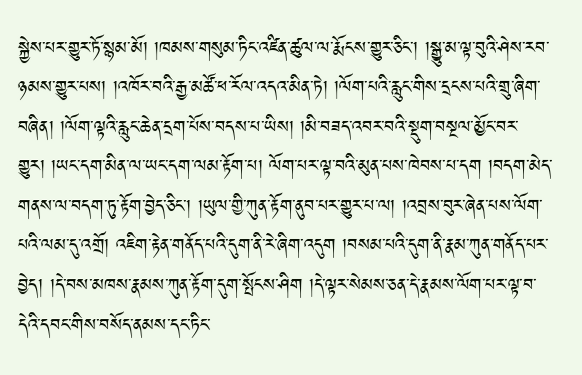སྐྱེས་པར་གྱུར་ཏོ་སྙམ་མོ། །ཁམས་གསུམ་ཏིང་འཛིན་ཚུལ་ལ་རྨོངས་གྱུར་ཅིང་། །སྒྱུ་མ་ལྟ་བུའི་ཤེས་རབ་ཉམས་གྱུར་པས། །འཁོར་བའི་རྒྱ་མཚོ་ཕ་རོལ་འདའ་མིན་ཏེ། །ལོག་པའི་རླུང་གིས་དྲངས་པའི་གྲུ་ཞིག་བཞིན། །ལོག་ལྟའི་རླུང་ཆེན་དྲག་པོས་བདས་པ་ཡིས། །མི་བཟད་འབར་བའི་སྡུག་བསྔལ་མྱོང་བར་གྱུར། །ཡང་དག་མིན་ལ་ཡང་དག་ལམ་རྟོག་པ། ལོག་པར་ལྟ་བའི་མུན་པས་ཁེབས་པ་དག །བདག་མེད་གནས་ལ་བདག་ཏུ་རྟོག་བྱེད་ཅིང་། །ཡུལ་གྱི་ཀུན་རྟོག་ནུབ་པར་གྱུར་པ་ལ། །འབྲས་བུར་ཞེན་པས་ལོག་པའི་ལམ་དུ་འགྲོ། འཇིག་རྟེན་གནོད་པའི་དུག་ནི་རེ་ཞིག་འདུག །བསམ་པའི་དུག་ནི་རྣམ་ཀུན་གནོད་པར་བྱེད། །དེ་བས་མཁས་རྣམས་ཀུན་རྟོག་དུག་སྤོངས་ཤིག །དེ་ལྟར་སེམས་ཅན་དེ་རྣམས་ལོག་པར་ལྟ་བ་དེའི་དབང་གིས་བསོད་ནམས་དང་ཏིང་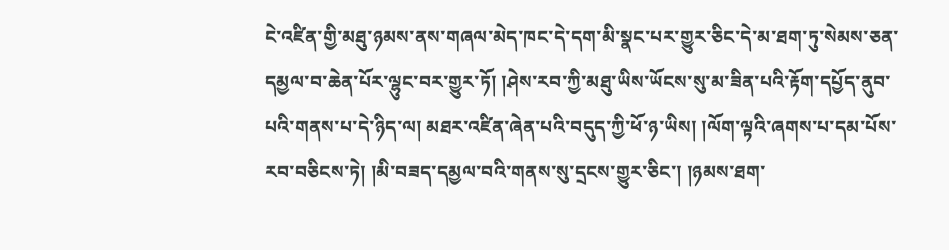ངེ་འཛིན་གྱི་མཐུ་ཉམས་ནས་གཞལ་མེད་ཁང་དེ་དག་མི་སྣང་པར་གྱུར་ཅིང་དེ་མ་ཐག་ཏུ་སེམས་ཅན་དམྱལ་བ་ཆེན་པོར་ལྷུང་བར་གྱུར་ཏོ། །ཤེས་རབ་ཀྱི་མཐུ་ཡིས་ཡོངས་སུ་མ་ཟིན་པའི་རྟོག་དཔྱོད་ནུབ་པའི་གནས་པ་དེ་ཉིད་ལ། མཐར་འཛིན་ཞེན་པའི་བདུད་ཀྱི་ཕོ་ཉ་ཡིས། །ལོག་ལྟའི་ཞགས་པ་དམ་པོས་རབ་བཅིངས་ཏེ། །མི་བཟད་དམྱལ་བའི་གནས་སུ་དྲངས་གྱུར་ཅིང་། །ཉམས་ཐག་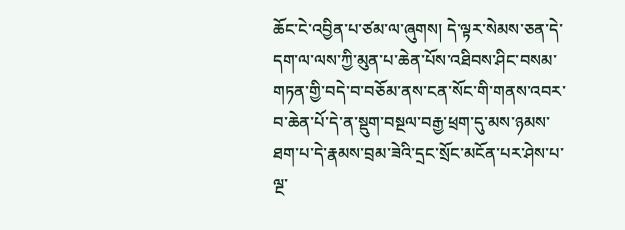ཆོང་ངེ་འབྱིན་པ་ཙམ་ལ་ཞུགས། དེ་ལྟར་སེམས་ཅན་དེ་དག་ལ་ལས་ཀྱི་མུན་པ་ཆེན་པོས་འཐིབས་ཤིང་བསམ་གཏན་གྱི་བདེ་བ་བཅོམ་ནས་ངན་སོང་གི་གནས་འབར་བ་ཆེན་པོ་དེ་ན་སྡུག་བསྔལ་བརྒྱ་ཕྲག་དུ་མས་ཉམས་ཐག་པ་དེ་རྣམས་བྲམ་ཟེའི་དྲང་སྲོང་མངོན་པར་ཤེས་པ་ལྔ་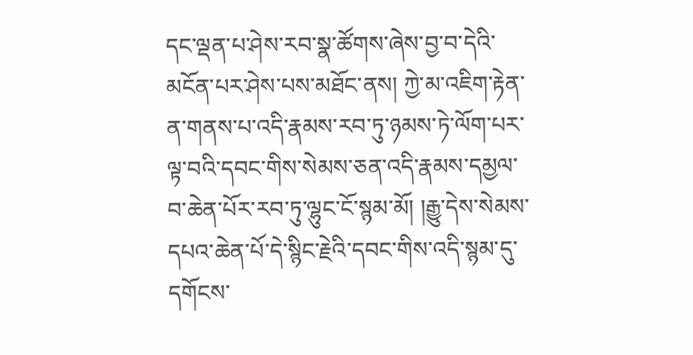དང་ལྡན་པ་ཤེས་རབ་སྣ་ཚོགས་ཞེས་བྱ་བ་དེའི་མངོན་པར་ཤེས་པས་མཐོང་ནས། ཀྱེ་མ་འཇིག་རྟེན་ན་གནས་པ་འདི་རྣམས་རབ་ཏུ་ཉམས་ཏེ་ལོག་པར་ལྟ་བའི་དབང་གིས་སེམས་ཅན་འདི་རྣམས་དམྱལ་བ་ཆེན་པོར་རབ་ཏུ་ལྷུང་ངོ་སྙམ་མོ། །རྒྱུ་དེས་སེམས་དཔའ་ཆེན་པོ་དེ་སྙིང་རྗེའི་དབང་གིས་འདི་སྙམ་དུ་དགོངས་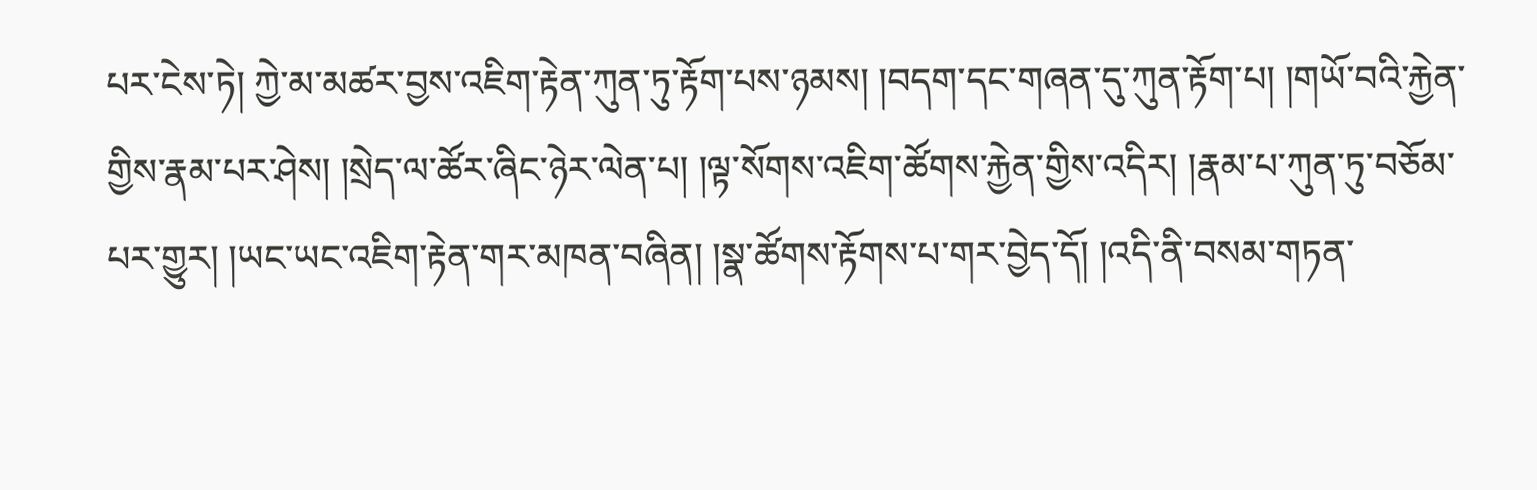པར་ངེས་ཏེ། ཀྱེ་མ་མཚར་བྱས་འཇིག་རྟེན་ཀུན་ཏུ་རྟོག་པས་ཉམས། །བདག་དང་གཞན་དུ་ཀུན་རྟོག་པ། །གཡོ་བའི་རྐྱེན་གྱིས་རྣམ་པར་ཤེས། །སྲེད་ལ་ཚོར་ཞིང་ཉེར་ལེན་པ། །ལྟ་སོགས་འཇིག་ཚོགས་རྐྱེན་གྱིས་འདིར། །རྣམ་པ་ཀུན་ཏུ་བཅོམ་པར་གྱུར། །ཡང་ཡང་འཇིག་རྟེན་གར་མཁན་བཞིན། །སྣ་ཚོགས་རྟོགས་པ་གར་བྱེད་དོ། །འདི་ནི་བསམ་གཏན་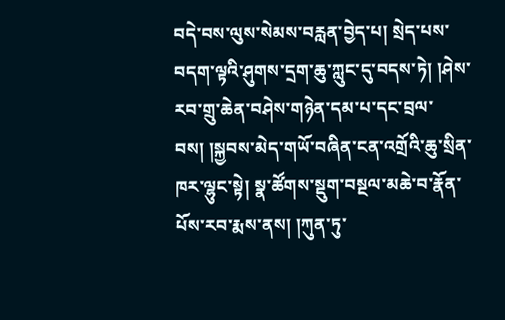བདེ་བས་ལུས་སེམས་བརླན་བྱེད་པ། སྲེད་པས་བདག་ལྟའི་ཤུགས་དྲག་ཆུ་ཀླུང་དུ་བདས་ཏེ། །ཤེས་རབ་གྲུ་ཆེན་བཤེས་གཉེན་དམ་པ་དང་བྲལ་བས། །སྐྱབས་མེད་གཡོ་བཞིན་ངན་འགྲོའི་ཆུ་སྲིན་ཁར་ལྷུང་སྟེ། སྣ་ཚོགས་སྡུག་བསྔལ་མཆེ་བ་རྣོན་པོས་རབ་རྨས་ནས། །ཀུན་ཏུ་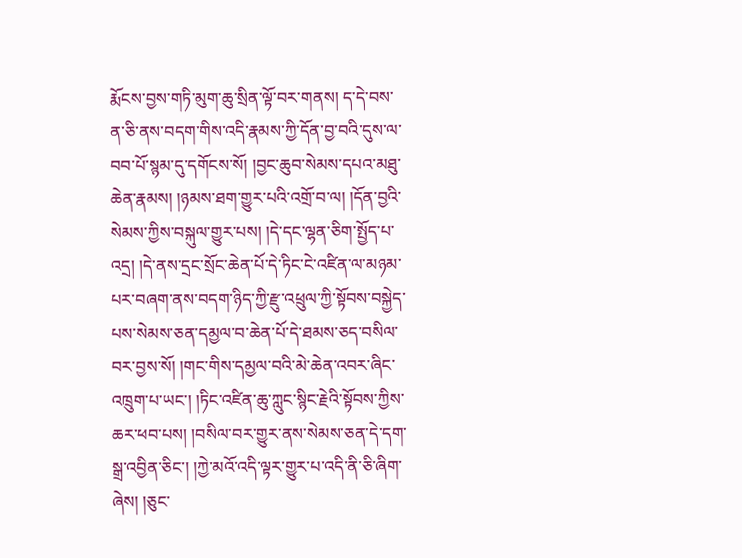རྨོངས་བྱས་གཏི་མུག་ཆུ་སྲིན་ལྟོ་བར་གནས། ད་དེ་བས་ན་ཅི་ནས་བདག་གིས་འདི་རྣམས་ཀྱི་དོན་བྱ་བའི་དུས་ལ་བབ་པོ་སྙམ་དུ་དགོངས་སོ། །བྱང་ཆུབ་སེམས་དཔའ་མཐུ་ཆེན་རྣམས། །ཉམས་ཐག་གྱུར་པའི་འགྲོ་བ་ལ། །དོན་བྱའི་སེམས་ཀྱིས་བསྐུལ་གྱུར་པས། །དེ་དང་ལྷན་ཅིག་སྤྱོད་པ་འདྲ། །དེ་ནས་དྲང་སྲོང་ཆེན་པོ་དེ་ཏིང་ངེ་འཛིན་ལ་མཉམ་པར་བཞག་ནས་བདག་ཉིད་ཀྱི་རྫུ་འཕྲུལ་ཀྱི་སྟོབས་བསྐྱེད་པས་སེམས་ཅན་དམྱལ་བ་ཆེན་པོ་དེ་ཐམས་ཅད་བསིལ་བར་བྱས་སོ། །གང་གིས་དམྱལ་བའི་མེ་ཆེན་འབར་ཞིང་འཁྲུག་པ་ཡང་། །ཏིང་འཛིན་ཆུ་ཀླུང་སྙིང་རྗེའི་སྟོབས་ཀྱིས་ཆར་ཕབ་པས། །བསིལ་བར་གྱུར་ནས་སེམས་ཅན་དེ་དག་སྒྲ་འབྱིན་ཅིང་། །ཀྱེ་མའོ་འདི་ལྟར་གྱུར་པ་འདི་ནི་ཅི་ཞིག་ཞེས། །ཅུང་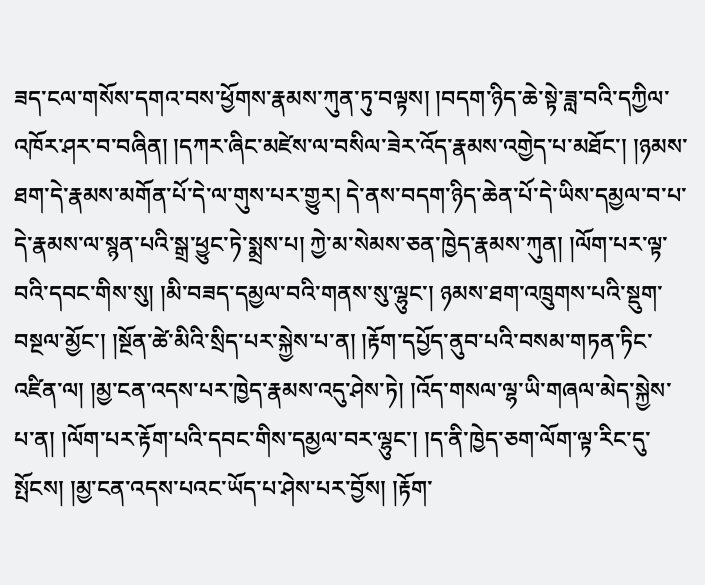ཟད་ངལ་གསོས་དགའ་བས་ཕྱོགས་རྣམས་ཀུན་ཏུ་བལྟས། །བདག་ཉིད་ཆེ་སྟེ་ཟླ་བའི་དཀྱིལ་འཁོར་ཤར་བ་བཞིན། །དཀར་ཞིང་མཛེས་ལ་བསིལ་ཟེར་འོད་རྣམས་འགྱེད་པ་མཐོང་། །ཉམས་ཐག་དེ་རྣམས་མགོན་པོ་དེ་ལ་གུས་པར་གྱུར། དེ་ནས་བདག་ཉིད་ཆེན་པོ་དེ་ཡིས་དམྱལ་བ་པ་དེ་རྣམས་ལ་སྙན་པའི་སྒྲ་ཕྱུང་ཏེ་སྨྲས་པ། ཀྱེ་མ་སེམས་ཅན་ཁྱེད་རྣམས་ཀུན། །ལོག་པར་ལྟ་བའི་དབང་གིས་སུ། །མི་བཟད་དམྱལ་བའི་གནས་སུ་ལྷུང་། ཉམས་ཐག་འཁྲུགས་པའི་སྡུག་བསྔལ་མྱོང་། །སྔོན་ཚེ་མིའི་སྲིད་པར་སྐྱེས་པ་ན། །རྟོག་དཔྱོད་ནུབ་པའི་བསམ་གཏན་ཏིང་འཛིན་ལ། །མྱ་ངན་འདས་པར་ཁྱེད་རྣམས་འདུ་ཤེས་ཏེ། །འོད་གསལ་ལྷ་ཡི་གཞལ་མེད་སྐྱེས་པ་ན། །ལོག་པར་རྟོག་པའི་དབང་གིས་དམྱལ་བར་ལྷུང་། །ད་ནི་ཁྱེད་ཅག་ལོག་ལྟ་རིང་དུ་སྤོངས། །མྱ་ངན་འདས་པའང་ཡོད་པ་ཤེས་པར་བྱོས། །རྟོག་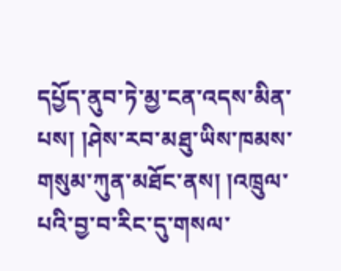དཔྱོད་ནུབ་ཏེ་མྱ་ངན་འདས་མིན་པས། །ཤེས་རབ་མཐུ་ཡིས་ཁམས་གསུམ་ཀུན་མཐོང་ནས། །འཁྲུལ་པའི་བྱ་བ་རིང་དུ་གསལ་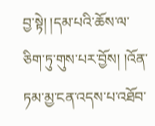བྱ་སྟེ། །དམ་པའི་ཆོས་ལ་ཅིག་ཏུ་གུས་པར་བྱོས། །འོན་ཏམ་མྱ་ངན་འདས་པ་འཐོབ་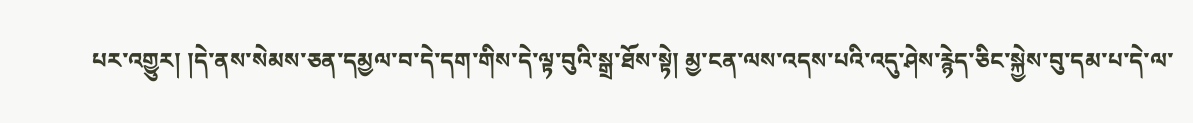པར་འགྱུར། །དེ་ནས་སེམས་ཅན་དམྱལ་བ་དེ་དག་གིས་དེ་ལྟ་བུའི་སྒྲ་ཐོས་སྟེ། མྱ་ངན་ལས་འདས་པའི་འདུ་ཤེས་རྙེད་ཅིང་སྐྱེས་བུ་དམ་པ་དེ་ལ་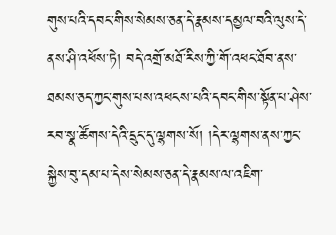གུས་པའི་དབང་གིས་སེམས་ཅན་དེ་རྣམས་དམྱལ་བའི་ལུས་དེ་ནས་ཤི་འཕོས་ཏེ། བདེ་འགྲོ་མཐོ་རིས་ཀྱི་གོ་འཕང་ཐོབ་ནས་ཐམས་ཅད་ཀྱང་གུས་པས་འཕངས་པའི་དབང་གིས་སྟོན་པ་ཤེས་རབ་སྣ་ཚོགས་དེའི་དྲུང་དུ་ལྷགས་སོ། །དེར་ལྷགས་ནས་ཀྱང་སྐྱེས་བུ་དམ་པ་དེས་སེམས་ཅན་དེ་རྣམས་ལ་འཇིག་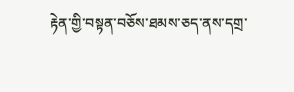རྟེན་གྱི་བསྟན་བཅོས་ཐམས་ཅད་ནས་དགྲ་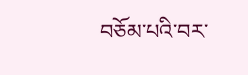བཅོམ་པའི་བར་